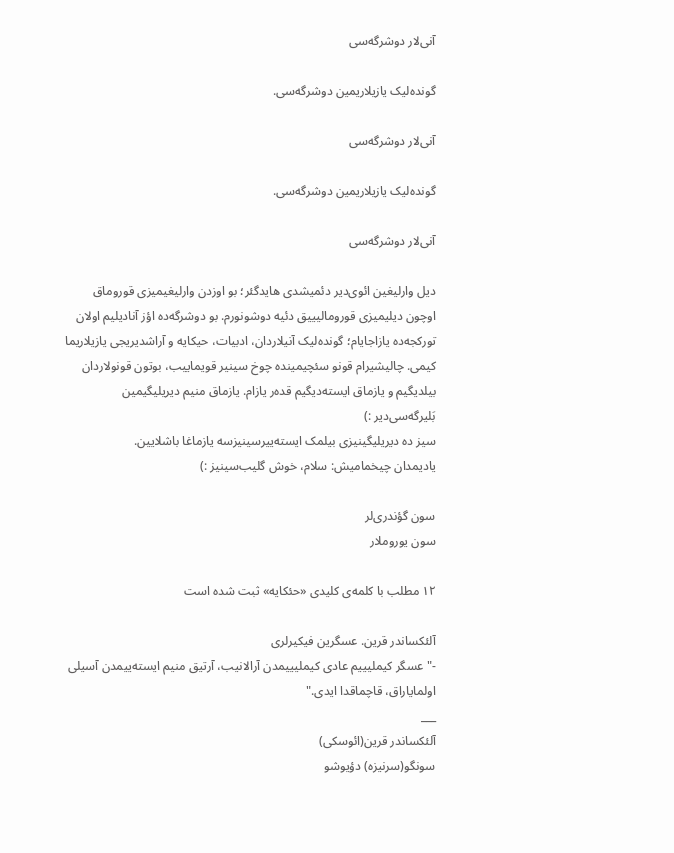آنی‌لار دوشرگه‌سی

گونده‌لیک یازیلاریمین دوشرگه‌سی.

آنی‌لار دوشرگه‌سی

گونده‌لیک یازیلاریمین دوشرگه‌سی.

آنی‌لار دوشرگه‌سی

دیل وارلیغین ائوی‌دیر دئمیشدی هایدگئر؛ بو اوزدن وارلیغیمیزی قوروماق اوچون دیلیمیزی قورومالیییق دئیه دوشونورم. بو دوشرگه‌ده اؤز آنادیلیم اولان تورکجه‌ده یازاجایام؛ گونده‌لیک آنیلاردان، ادبیات، حیکایه و آراشدیریجی یازیلاریما کیمی. چالیشیرام قونو سئچیمینده چوخ سینیر قویماییب، بوتون قونولاردان بیلدیگیم و یازماق ایسته‌دیگیم قده‌ر یازام. یازماق منیم دیریلیگیمین بَلیرگه‌سی‌دیر :)
سیز ده دیریلیگینیزی بیلمک ایسته‌ییرسینیزسه یازماغا باشلایین.
یادیمدان چیخمامیش: سلام، خوش گلیب‌سینیز :)

سون گؤندری‌لر
سون یوروملار

۱۲ مطلب با کلمه‌ی کلیدی «حئکایه» ثبت شده است

آلئکساندر قرین. عسگرین فیکیرلری
-"عسگر کیملیییم عادی کیملیییمدن آرالانیب، آرتیق منیم ایسته‌ییمدن آسیلی اولمایاراق، قاچماقدا ایدی."
___
آلئکساندر قرین(ائوسکی)
سونگو(سرنیزه) دؤیوشو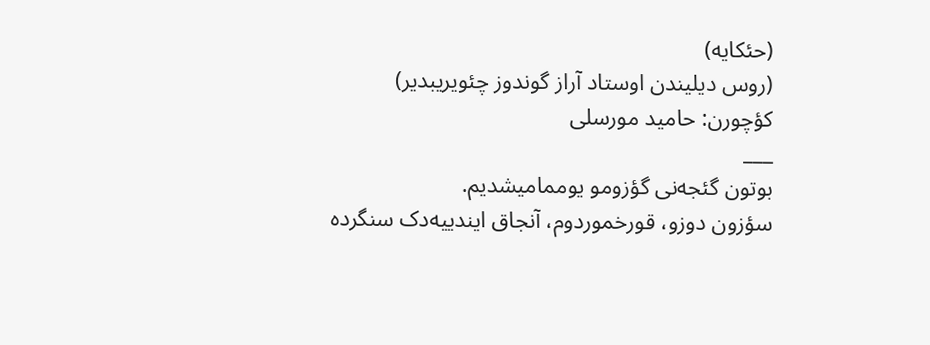(حئکایه)
(روس دیلیندن اوستاد آراز گوندوز چئویریبدیر)
کؤچورن: حامید مورسلی
___
بوتون گئجه‌نی گؤزومو یوممامیشدیم.
سؤزون دوزو، قورخموردوم، آنجاق ایندییه‌دک سنگرده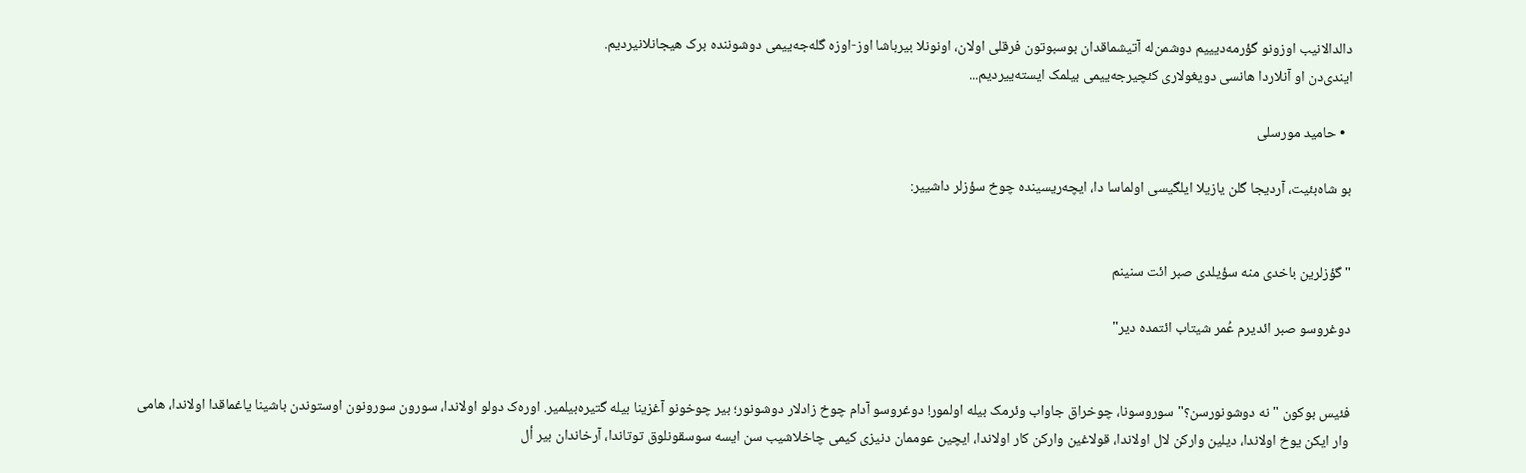دالدالانیب اوزونو گؤرمه‌دیییم دوشمن‌له آتیشماقدان بوسبوتون فرقلی اولان، اونونلا بیرباشا اوز-اوزه گله‌جه‌ییمی دوشوننده برک هیجانلانیردیم.
ایندی‌دن او آنلاردا هانسی دویغولاری کئچیرجه‌ییمی بیلمک ایسته‌ییردیم...

  • حامید مورسلی

بو شاه‌بئیت، آردیجا گلن یازیلا ایلگیسی اولماسا دا، ایچه‌ریسینده چوخ سؤزلر داشییر:


"گؤزلرین باخدی منه سؤیلدی صبر ائت سنینم

دوغروسو صبر ائدیرم عُمر شیتاب ائتمده دیر"


فئیس بوکون " نه دوشونورسن؟" سوروسونا، چوخراق جاواب وئرمک بیله اولمور! دوغروسو آدام چوخ زادلار دوشونور؛ بیر چوخونو آغزینا بیله گتیره‌بیلمیر. اوره‌ک دولو اولاندا، سورون سورونون اوستوندن باشینا یاغماقدا اولاندا، هامی وار ایکن یوخ اولاندا، دیلین وارکن لال اولاندا، قولاغین وارکن کار اولاندا، ایچین عوممان دنیزی کیمی چاخلاشیب سن ایسه سوسقونلوق توتاندا، آرخاندان بیر أل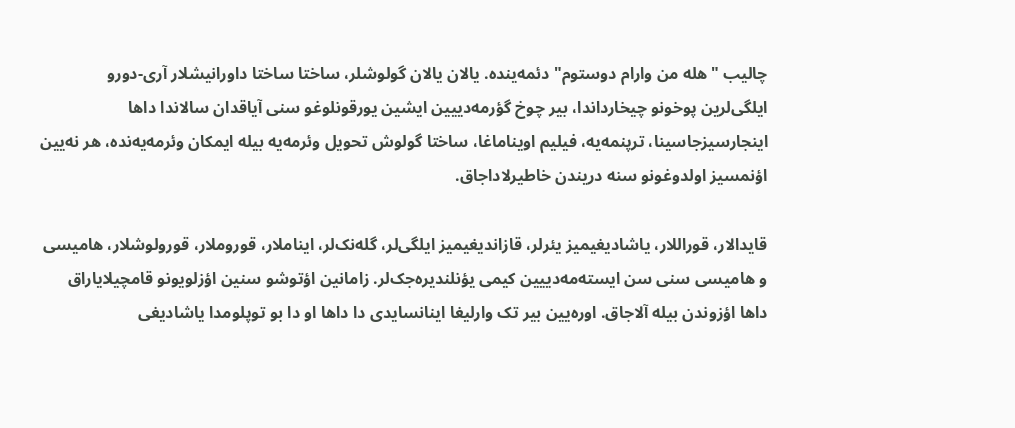چالیب "هله من وارام دوستوم" دئمه‌ینده. یالان یالان گولوشلر، ساختا ساختا داورانیشلار آری-دورو ایلگی‌لرین پوخونو چیخارداندا، بیر چوخ گؤرمه‌دییین ایشین یورقونلوغو سنی آیاقدان سالاندا داها اینجارسیزجاسینا، ترپنمه‌یه، فیلیم اویناماغا، ساختا گولوش تحویل وئرمه‌یه بیله ایمکان وئرمه‌یه‌نده، هر نه‌یین اؤنمسیز اولدوغونو سنه دریندن خاطیرلاداجاق.

قایدالار، قوراللار، یاشادیغیمیز یئرلر، قازاندیغیمیز ایلگی‌لر، گله‌نک‌لر، ایناملار، قوروملار، قورولوشلار، هامیسی و هامیسی سنی سن ایسته‌مه‌دییین کیمی یؤنلندیره‌جک‌لر. زامانین اؤتوشو سنین اؤزلویونو قامچیلایاراق داها اؤزوندن بیله آلاجاق. اوره‌یین بیر تک وارلیغا اینانسایدی دا داها او دا بو توپلومدا یاشادیغی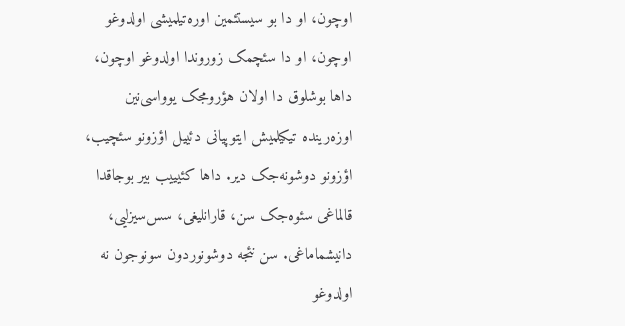اوچون، او دا بو سیستئمین اوره‌تیلمیشی اولدوغو اوچون، او دا سئچمک زوروندا اولدوغو اوچون، داها بوشلوق دا اولان هؤرومجک یوواسی‌نین اوزه‌رینده تیکیلمیش ایتوپیانی دئییل اؤزونو سئچیب، اؤزونو دوشونه‌جک دیر. داها کئیییب بیر بوجاقدا قالماغی سئوه‌جک سن، قارانلیغی، سس‌سیزلیی، دانیشماماغی. سن نئجه دوشونوردون سونوجون نه اولدوغو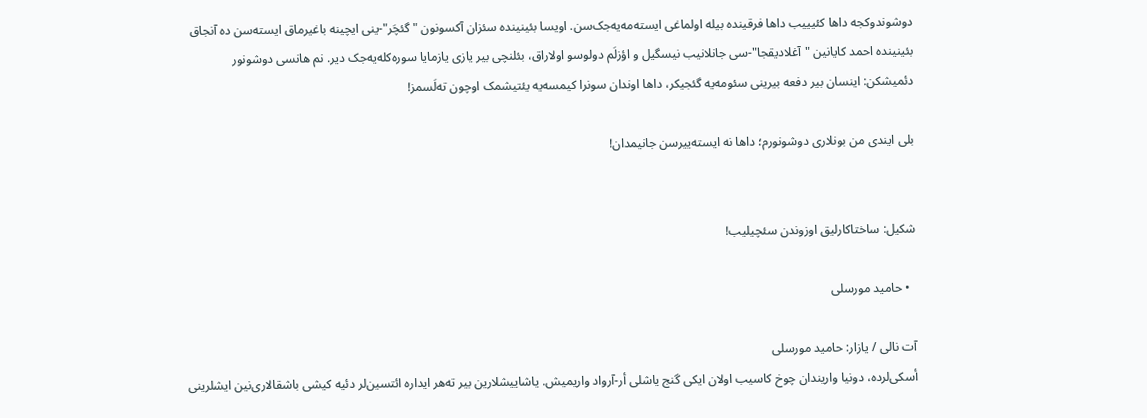دوشوندوکجه داها کئیییب داها فرقینده بیله اولماغی ایسته‌مه‌یه‌جک‌سن. اویسا بئینینده سئزان آکسونون "گئچَر"-ینی ایچینه باغیرماق ایسته‌سن ده آنجاق بئینینده احمد کایانین "آغلادیقجا"-سی جانلانیب نیسگیل و اؤزلَم دولوسو اولاراق، بئلنچی بیر یازی یازمایا سوره‌کله‌یه‌جک دیر. نم هانسی دوشونور دئمیشکن: اینسان بیر دفعه بیرینی سئومه‌یه گئجیکر، داها اوندان سونرا کیمسه‌یه یئتیشمک اوچون ته‌لَسمز!

بلی ایندی من بونلاری دوشونورم؛ داها نه ایسته‌ییرسن جانیمدان!


شکیل: ساختاکارلیق اوزوندن سئچیلیب!

  • حامید مورسلی

آت نالی / یازار: حامید مورسلی
أسکی‌لرده، دونیا واریندان چوخ کاسیب اولان ایکی گنج یاشلی أر-آرواد واریمیش. یاشاییشلارین بیر ته‌هر ایداره ائتسین‌لر دئیه کیشی باشقالاری‌نین ایشلرینی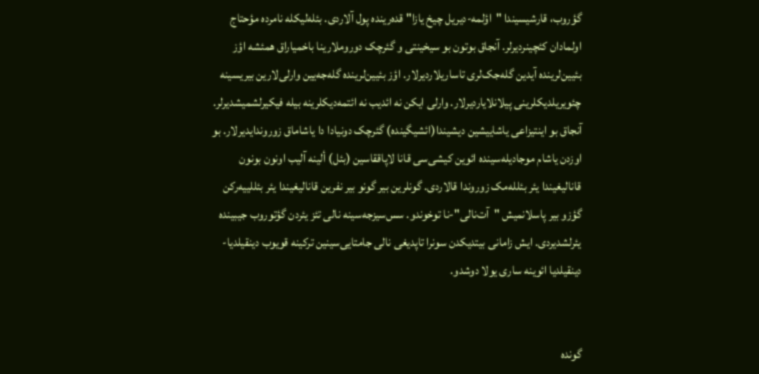گؤروب، قارشیسیندا "اؤلمه-دیریل چیخ یازا" قده‌رینده پول آلاردی. بئله‌لیکله نامرده مؤحتاج اولمادان کئچینردیرلر. آنجاق بوتون بو سیخینتی و گئرچک دوروملارینا باخمیاراق همئشه اؤز بئیین‌لرینده آیدین گله‌جک‌لری تاساریلاردیرلار. اؤز بئیین‌لرینده گله‌جه‌یین وارلی‌لارین بیریسینه چئویریلدیکلرینی پیلانلایاردیرلار. وارلی ایکن نه ائدیب نه ائتمه‌دیکلرینه بیله فیکیرلشمیشدیرلر.
آنجاق بو اینتیزاعی یاشاییشین دیشیندا(ائشیگینده) گئرچک دونیادا دا یاشاماق زوروندایدیرلار. بو اوزدن یاشام موجادیله‌سینده ائوین کیشی‌سی قانا لاپاققاسین (بئل) ألینه آلیب اونون بونون قانالیغیندا یئر بئلله‌مک زوروندا قالاردی. گونلرین بیر گونو بیر نفرین قانالیغیندا یئر بئللییه‌رکن گؤزو بیر پاسلانمیش "آت‌نالی"-نا توخوندو. سس‌سیزجه‌سینه نالی تئز یئردن گؤتوروب جیبینده یئرلشدیردی. ایش زامانی بیتدیکدن سونرا تاپدیغی نالی جامتایی‌سینین ترکینه قویوب دینقیلدیا-دینقیلدیا ائوینه ساری یولا دوشدو.


گونده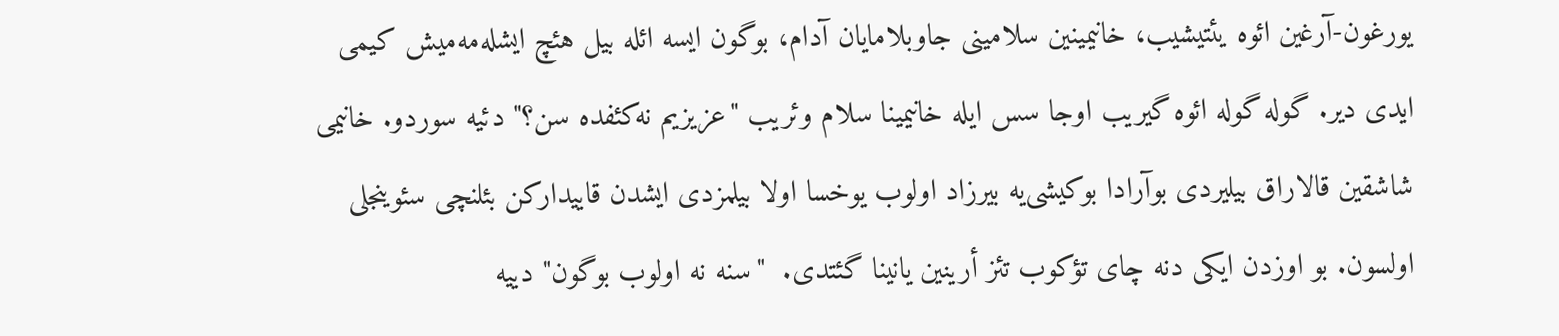یورغون-آرغین ائوه یئتیشیب، خانیمینین سلامینی جاوبلامایان آدام، بوگون ایسه ائله بیل هئچ ایشله‌مه‌میش کیمی ایدی دیر. گوله گوله ائوه گیریب اوجا سس ایله خانیمینا سلام وئریب "عزیزیم نه‌کئفده سن؟" دئیه سوردو. خانیمی شاشقین قالاراق بیلیردی بوآرادا بوکیشی‌یه بیرزاد اولوب یوخسا اولا بیلمزدی ایشدن قاییدارکن بئلنچی سئوینجلی اولسون. بو اوزدن ایکی دنه چای تؤکوب تئز أرینین یانینا گئتدی.  "سنه نه اولوب بوگون" دییه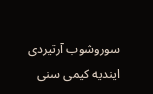سوروشوب آرتیردی ایندیه کیمی سنی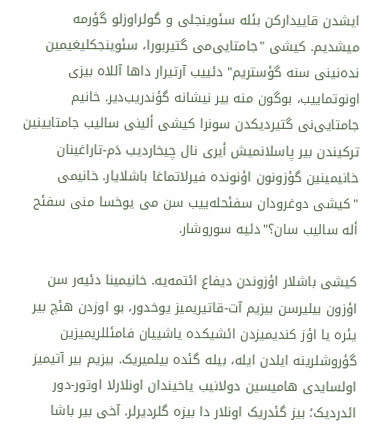ایشدن قاییدارکن بئله سئوینجلی و گولراوزلو گؤرمه میشدیم. کیشی "جامتایی‌می گتیربورا، سئوینجکلیغیمین نده‌نینی سنه گؤستریم" دئییب آرتیرار داها آللاه بیزی اونوتماییب، بوگون منه بیر نیشانه گؤندریب‌دیر. خانیم جامتایی‌نی گتیردیکدن سونرا کیشی ألینی سالیب جامتایینین ترکیندن بیر پاسلانمیش أیری نال چیخاردیب دَم-تاراغینان خانیمینین گؤزونون اؤنونده فیرلاتماغا باشلایار. خانیمی "کیشی دوغرودان سفئحله‌ییب سن می یوخسا منی سفئح أله سالیب سان؟"دئیه سوروشار.

کیشی باشلار اؤزوندن دیفاع ائتمه‌یه. خانیمینا دئیه‌ر سن اؤزون بیلیرسن بیزیم آت-قاتیریمیز یوخدور، بو اوزدن هئچ بیر یئره یا اؤز کندیمیزدن ائشیکده یاشییان فامئللریمیزین گؤروشلرینه ایلدن ایله، بیله گئده بیلمیریک. بیزیم بیر آتیمیز اولسایدی هامیسین دولانیب یاخیندان اونلارلا اوتور-دور ائدردیک؛ بیز گئدریک اونلار دا بیزه گلردیرلر. آخی بیر باشا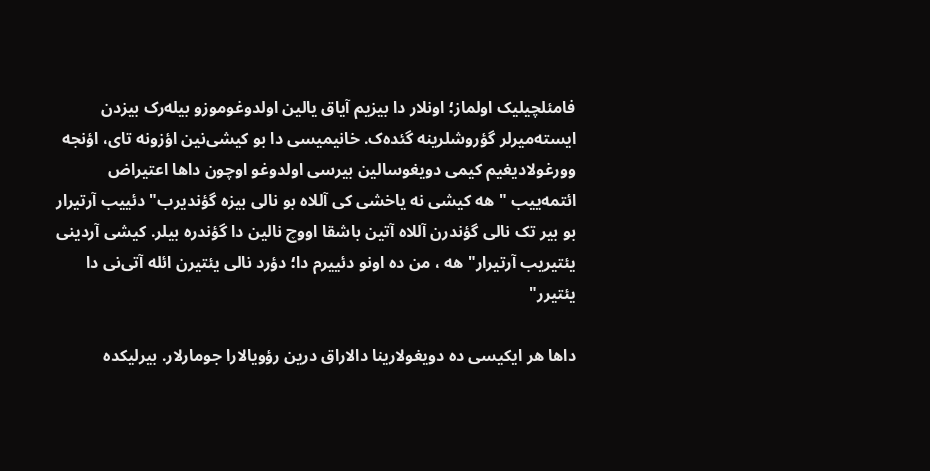فامئلچیلیک اولماز؛ اونلار دا بیزیم آیاق یالین اولدوغوموزو بیله‌رک بیزدن ایسته‌میرلر گؤروشلرینه گئده‌ک. خانیمیسی دا بو کیشی‌نین اؤزونه تای، اؤنجه وورغولادیغیم کیمی دویغوسالین بیرسی اولدوغو اوچون داها اعتیراض ائتمه‌ییب " هه کیشی نه یاخشی کی آللاه بو نالی بیزه گؤندیرب" دئییب آرتیرار بو بیر تک نالی گؤندرن آللاه آتین باشقا اووچ نالین دا گؤندره بیلر. کیشی آردینی یئتیریب آرتیرار" هه ، من ده اونو دئییرم دا؛ دؤرد نالی یئتیرن ائله آتی‌نی دا یئتیرر"

داها هر ایکیسی ده دویغولارینا دالاراق درین رؤویالارا جومارلار. بیرلیکده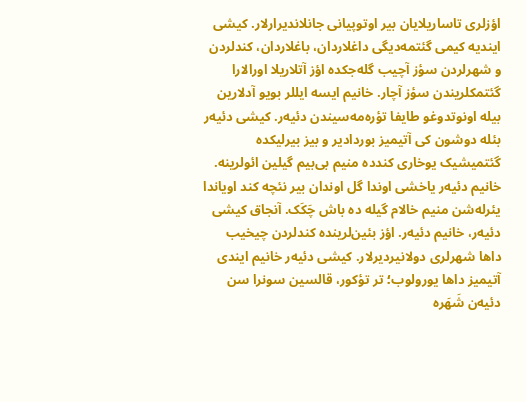اؤزلری تاساریلایان بیر اوتوپیانی جانلاندیرارلار. کیشی ایندیه کیمی گئتمه‌دیگی داغلاردان، باغلاردان، کندلردن و شهرلردن سؤز آچیب گله‌جکده اؤز آتلاریلا اورالارا گئتمکلریندن سؤز آچار. خانیم ایسه ایللر بویو آدلارین بیله اونوتدوغو طایفا تؤره‌مه‌سیندن دئیه‌ر. کیشی دئیه‌ر بئله دوشون کی آتیمیز بوردادیر و بیز بیرلیکده گئتمیشیک یوخاری کندده منیم بی‌بیم گیلین ائولرینه. خانیم دئیه‌ر یاخشی اوندا گل اوندان بیر نئچه کند اویاندا یئرله‌شن منیم خالام گیله‌ ده باش چَکَک. آنجاق کیشی دئیه‌ر، خانیم دئیه‌ر. اؤز بئین‌لرینده کندلردن چیخیب داها شهرلری دولانیردیرلار. کیشی دئیه‌ر خانیم ایندی آتیمیز داها یورولوب؛ تر تؤکور، قالسین سونرا سن دئیه‌ن شَهَره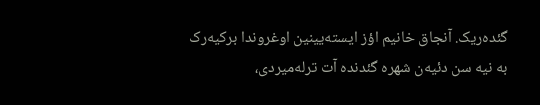گئده‌ریک. آنجاق خانیم اؤز ایسته‌یینین اوغروندا برکیه‌رک به نیه سن دئیه‌ن شهره گئدنده آت ترله‌میردی،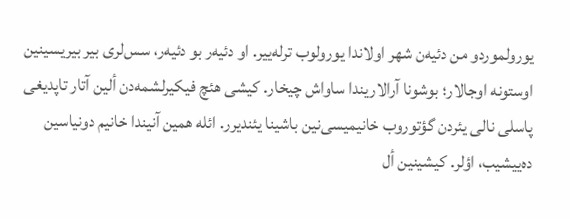یورولموردو من دئیه‌ن شهر اولاندا یورولوب ترله‌ییر. او دئیه‌ر بو دئیه‌ر، سس‌لری بیر بیریسینین اوستونه اوجالار؛ بوشونا آرالاریندا ساواش چیخار. کیشی هئچ فیکیرلشمه‌دن ألین آتار تاپدیغی پاسلی نالی یئردن گؤتوروب خانیمیسی‌نین باشینا یئندیرر. ائله همین آنیندا خانیم دونیاسین ده‌ییشیب، اؤلر. کیشینین أل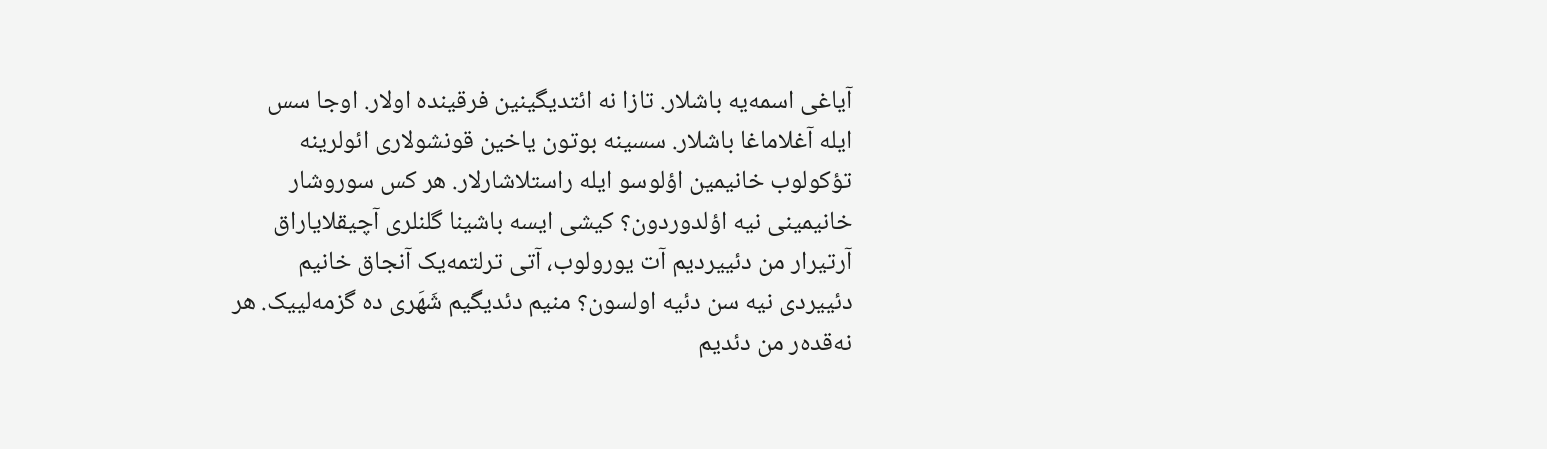آیاغی اسمه‌یه باشلار. تازا نه ائتدیگینین فرقینده اولار. اوجا سس ایله آغلاماغا باشلار. سسینه بوتون یاخین قونشولاری ائولرینه تؤکولوب خانیمین اؤلوسو ایله راستلاشارلار. هر کس سوروشار خانیمینی نیه اؤلدوردون؟ کیشی ایسه باشینا گلنلری آچیقلایاراق آرتیرار من دئییردیم آت یورولوب، آتی ترلتمه‌یک آنجاق خانیم دئییردی نیه سن دئیه اولسون؟ منیم دئدیگیم شَهَری ده گزمه‌لییک. هر نه‌قده‌ر من دئدیم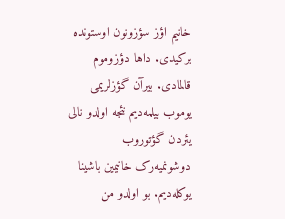خانیم اؤز سؤزونون اوستونده برکیدی. داها دؤزوموم قالمادی. بیرآن گؤزلریمی یوموب بیلمه‌دیم نئجه اولدو نالی یئردن گؤتوروب دوشونمیه‌رک خانیمین باشینا یوکله‌دیم. بو اولدو من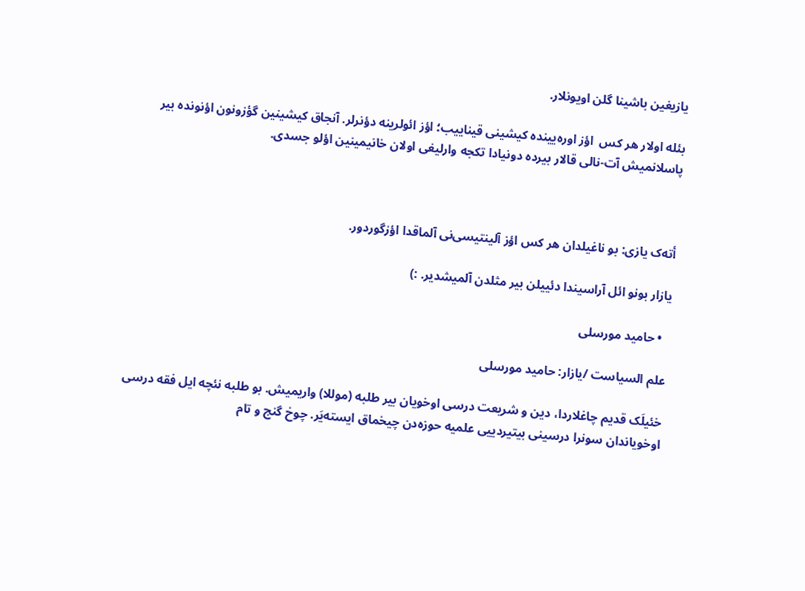یازیغین باشینا گلن اویونلار.

بئله اولار هر کس  اؤز اوره‌یینده کیشینی قیناییب؛ اؤز ائولرینه دؤنرلر. آنجاق کیشینین گؤزونون اؤنونده بیر پاسلانمیش آت-نالی قالار بیرده دونیادا تکجه وارلیغی اولان خانیمینین اؤلو جسدی.



أته‌ک یازی: بو ناغیلدان هر کس اؤز آلینتیسی‌نی آلماقدا اؤزگوردور.

یازار بونو ائل آراسیندا دئییلن بیر مثلدن آلمیشدیر. :)

  • حامید مورسلی

علم السیاست /یازار: حامید مورسلی

خئیلَک قدیم چاغلاردا، دین و شریعت درسی اوخویان بیر طلبه (موللا) واریمیش. بو طلبه نئچه ایل فقه درسی اوخویاندان سونرا درسینی بیتیردییی علمیه حوزه‌دن چیخماق ایسته‌یَر. چوخ گنج و تام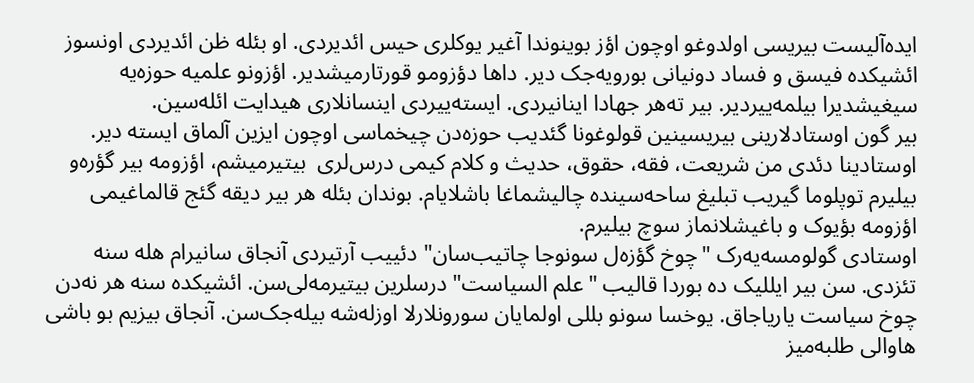ایده‌آلیست بیریسی اولدوغو اوچون اؤز بوینوندا آغیر یوکلری حیس ائدیردی. او بئله ظن ائدیردی اونسوز ائشیکده فیسق و فساد دونیانی بورویه‌جک دیر. داها دؤزومو قورتارمیشدیر. اؤزونو علمیه حوزه‌یه سیغیشدیرا بیلمه‌ییردیر. بیر ته‌هر جهادا اینانیردی. ایسته‌ییردی اینسانلاری هیدایت ائله‌سین.
بیر گون اوستادلارینی بیریسینین قولوغونا گئدیب حوزه‌دن چیخماسی اوچون ایزین آلماق ایسته دیر. اوستادینا دئدی من شریعت، فقه، حقوق، حدیث و کلام کیمی درس‌لری  بیتیرمیشم، اؤزومه بیر گؤره‌و بیلیرم توپلوما گیریب تبلیغ ساحه‌سینده چالیشماغا باشلایام. بوندان بئله هر بیر دیقه گئج قالماغیمی اؤزومه بؤیوک و باغیشلانماز سوچ بیلیرم.
اوستادی گولومسه‌یه‌ر‌ک "چوخ گؤزه‌ل سونوجا چاتیب‌سان" دئییب آرتیردی آنجاق سانیرام هله سنه تئزدی. سن بیر ایللیک ده بوردا قالیب "علم السیاست" درسلرین بیتیرمه‌لی‌سن. ائشیکده سنه هر نه‌دن چوخ سیاست یاریاجاق. یوخسا سونو بللی اولمایان سورونلارلا اوزله‌شه بیله‌جک‌سن. آنجاق بیزیم بو باشی هاوالی طلبه‌میز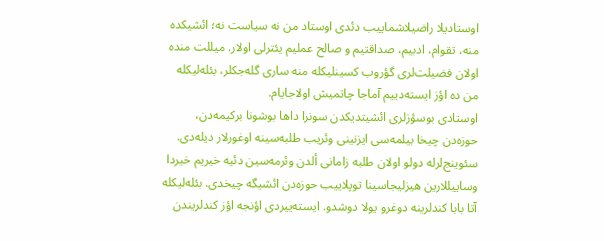اوستادیلا راضیلاشماییب دئدی اوستاد من نه سیاست نه؛ ائشیکده منه، تقوام، ادبیم، صداقتیم و صالح عملیم یئترلی اولار. میللت منده اولان فضیلت‌لری گؤروب کسینلیکله منه ساری گله‌جکلر، بئله‌لیکله من ده اؤز ایسته‌دییم آماجا چاتمیش اولاجایام.
اوستادی بوسؤزلری ائشیتدیکدن سونرا داها بوشونا برکیمه‌دن، حوزه‌دن چیخا بیلمه‌سی ایزنینی وئریب طلبه‌سینه اوغورلار دیله‌دی. سئوینج‌لرله دولو اولان طلبه زامانی ألدن وئرمه‌سین دئیه خیریم خیردا وساییللارین هیزلیجاسینا توپلاییب حوزه‌دن ائشیگه چیخدی. بئله‌لیکله آتا بابا کندلرینه دوغرو یولا دوشدو. ایسته‌ییردی اؤنجه اؤز کندلریندن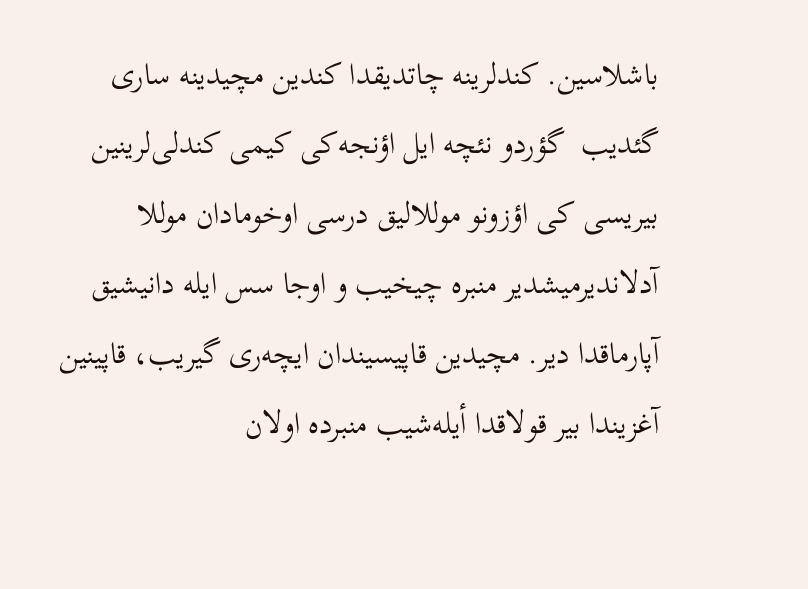باشلاسین. کندلرینه چاتدیقدا کندین مچیدینه ساری گئدیب  گؤردو نئچه ایل اؤنجه‌کی کیمی کندلی‌لرینین بیریسی کی اؤزونو موللالیق درسی اوخومادان موللا آدلاندیرمیشدیر منبره چیخیب و اوجا سس ایله دانیشیق آپارماقدا دیر. مچیدین قاپیسیندان ایچه‌ری گیریب، قاپینین آغزیندا بیر قولاقدا أیله‌شیب منبرده اولان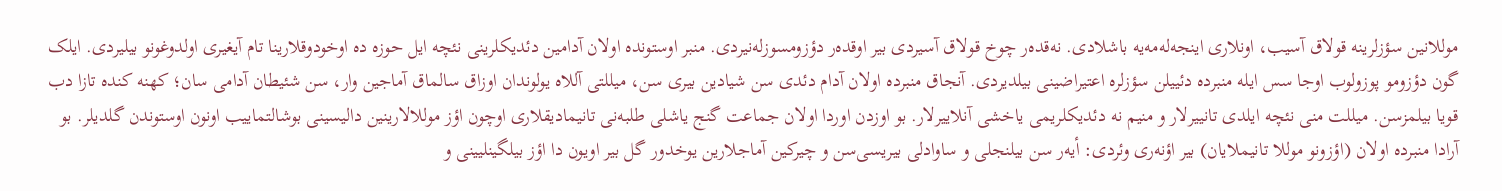موللانین سؤزلرینه قولاق آسیب، اونلاری اینجه‌له‌مه‌یه باشلادی. نه‌قده‌ر چوخ قولاق آسیردی بیر اوقده‌ر دؤزومسوزله‌نیردی. منبر اوستونده اولان آدامین دئدیکلرینی نئچه ایل حوزه ده اوخودوقلارینا تام آیغیری اولدوغونو بیلیردی. ایلک گون دؤزومو پوزولوب اوجا سس ایله منبرده دئییلن سؤزلره اعتیراضینی بیلدیردی. آنجاق منبرده اولان آدام دئدی سن شیادین بیری سن، میللتی آللاه یولوندان اوزاق سالماق آماجین وار، سن شئیطان آدامی سان؛ کهنه کنده تازا دب قویا بیلمزسن. میللت منی نئچه ایلدی تانییرلار و منیم نه دئدیکلریمی یاخشی آنلاییرلار. بو اوزدن اوردا اولان جماعت گنج یاشلی طلبه‌نی تانیمادیقلاری اوچون اؤز موللالارینین دالیسینی بوشالتماییب اونون اوستوندن گلدیلر. بو آرادا منبرده اولان (اؤزونو موللا تانیملایان) بیر اؤنه‌ری وئردی: أیه‌ر سن بیلنجلی و ساوادلی بیریسی‌سن و چیرکین آماجلارین یوخدور گل بیر اویون دا اؤز بیلگینلیینی و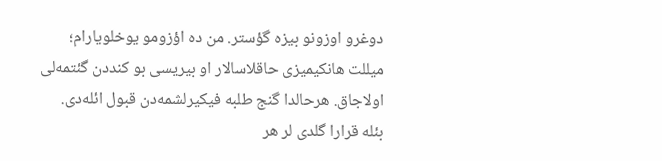دوغرو اوزونو بیزه گؤستر. من ده اؤزومو یوخلویارام؛ میللت هانکیمیزی حاقلاسالار او بیریسی بو کنددن گئتمه‌لی اولاجاق. هرحالدا گنج طلبه فیکیرلشمه‌دن قبول ائله‌دی.
بئله قرارا گلدی لر هر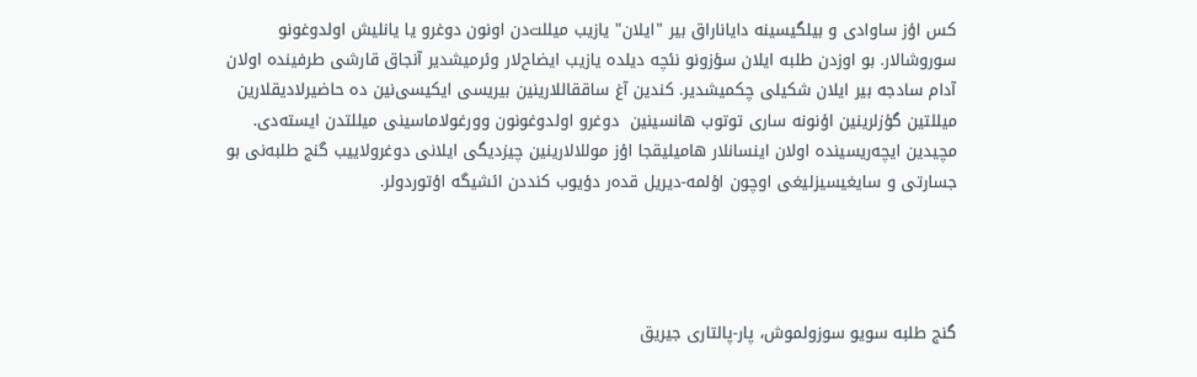کس اؤز ساوادی و بیلگیسینه دایاناراق بیر "ایلان" یازیب میللت‌دن اونون دوغرو یا یانلیش اولدوغونو سوروشالار. بو اوزدن طلبه ایلان سؤزونو نئچه دیلده یازیب ایضاح‌لار وئرمیشدیر آنجاق قارشی طرفینده اولان آدام سادجه بیر ایلان شکیلی چکمیشدیر. کندین آغ ساققاللارینین بیریسی ایکیسی‌نین ده حاضیرلادیقلارین میللتین گؤزلرینین اؤنونه ساری توتوب هانسینین  دوغرو اولدوغونون وورغولاماسینی میللتدن ایسته‌دی. مچیدین ایچه‌ریسینده اولان اینسانلار هامیلیقجا اؤز موللالارینین چیزدیگی ایلانی دوغرولاییب گنج طلبه‌نی بو جسارتی و سایغیسیزلیغی اوچون اؤلمه-دیریل قده‌ر دؤیوب کنددن ائشیگه اؤتوردولر.




گنج طلبه سویو سوزولموش، پار-پالتاری جیریق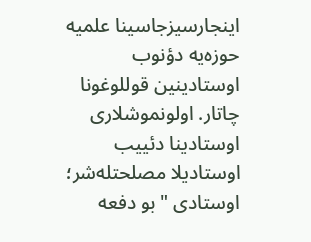اینجارسیزجاسینا علمیه حوزه‌یه دؤنوب اوستادینین قوللوغونا چاتار. اولونموشلاری اوستادینا دئییب اوستادیلا مصلحتله‌شر؛ اوستادی " بو دفعه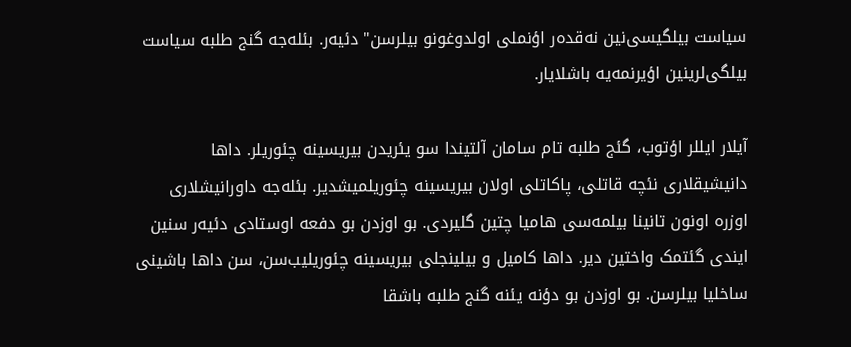سیاست بیلگیسی‌نین نه‌قده‌ر اؤنملی اولدوغونو بیلرسن" دئیه‌ر. بئله‌جه گنج طلبه سیاست بیلگی‌لرینین اؤیرنمه‌یه باشلایار.

آیلار ایللر اؤتوب، گئج طلبه تام سامان آلتیندا سو یئریدن بیریسینه چئوریلر. داها دانیشیقلاری نئچه قاتلی، پاکاتلی اولان بیریسینه چئوریلمیشدیر. بئله‌جه داورانیشلاری اوزره اونون تانینا بیلمه‌سی هامیا چتین گلیردی. بو اوزدن بو دفعه اوستادی دئیه‌ر سنین ایندی گئتمک واختین دیر. داها کامیل و بیلینجلی بیریسینه چئوریلیب‌سن، سن داها باشینی ساخلیا بیلرسن. بو اوزدن بو دؤنه یئنه گنج طلبه باشقا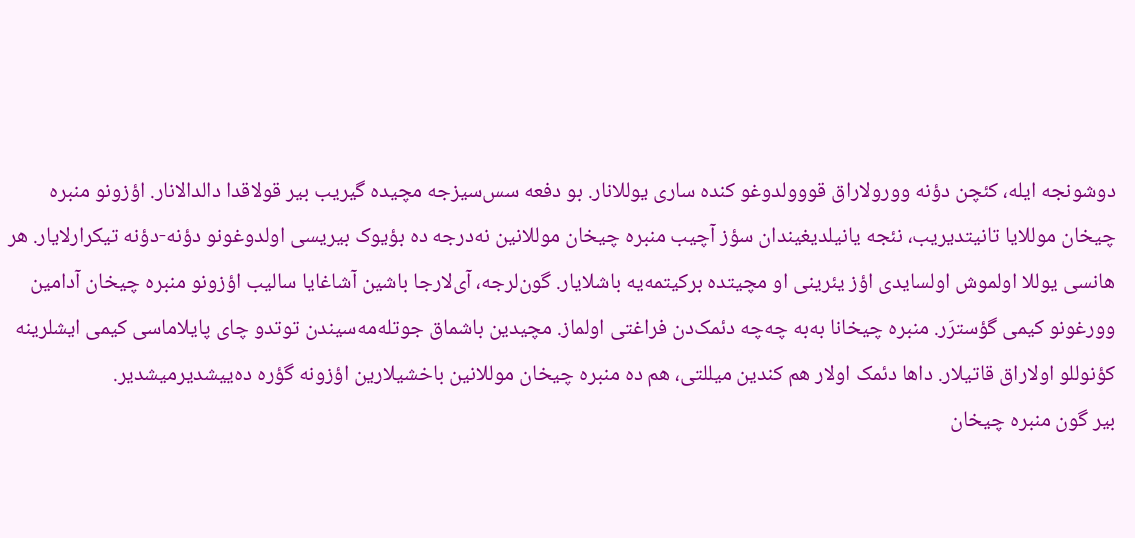دوشونجه‌ ایله، کئچن دؤنه وورولاراق قووولدوغو کنده ساری یوللانار. بو دفعه سس‌سیزجه مچیده گیریب بیر قولاقدا دالدالانار. اؤزونو منبره چیخان موللایا تانیتدیریب، نئجه یانیلدیغیندان سؤز آچیب منبره چیخان موللانین نه‌درجه ده بؤیوک بیریسی اولدوغونو دؤنه-دؤنه تیکرارلایار. هر هانسی یوللا اولموش اولسایدی اؤز یئرینی او مچیتده برکیتمه‌یه باشلایار. گون‌لرجه، آی‌لارجا باشین آشاغایا سالیب اؤزونو منبره چیخان آدامین وورغونو کیمی گؤسترَر. منبره چیخانا به‌به چه‌چه دئمک‌دن فراغتی اولماز. مچیدین باشماق جوتله‌مه‌سیندن توتدو چای پایلاماسی کیمی ایشلرینه کؤنوللو اولاراق قاتیلار. داها دئمک اولار هم کندین میللتی، هم ده منبره چیخان موللانین باخشیلارین اؤزونه گؤره ده‌ییشدیرمیشدیر.
بیر گون منبره چیخان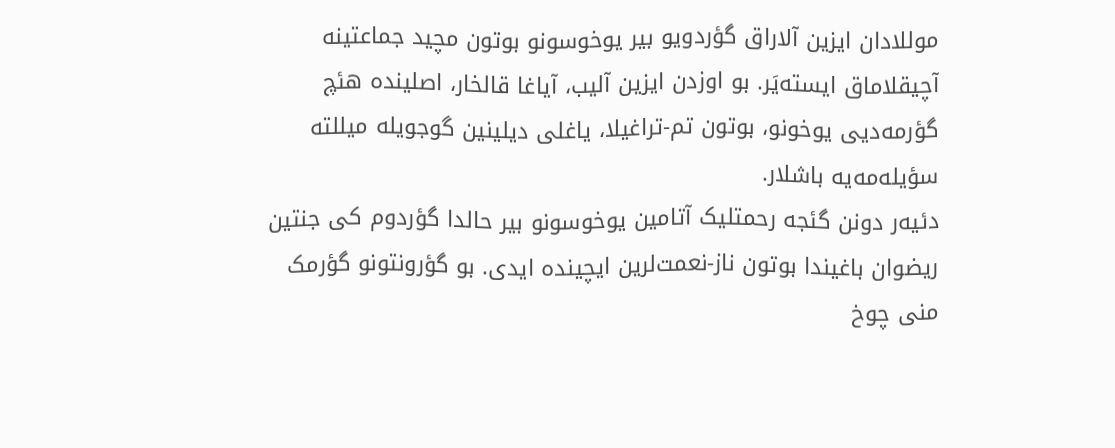موللادان ایزین آلاراق گؤردویو بیر یوخوسونو بوتون مچید جماعتینه آچیقلاماق ایسته‌یَر. بو اوزدن ایزین آلیب، آیاغا قالخار، اصلینده هئچ گؤرمه‌دیی یوخونو، بوتون تم-تراغیلا، یاغلی دیلینین گوجویله میللته سؤیله‌مه‌یه باشلار.
دئیه‌ر دونن گئجه رحمتلیک آتامین یوخوسونو بیر حالدا گؤردوم کی جنتین ریضوان باغیندا بوتون ناز-نعمت‌لرین ایچینده ایدی. بو گؤرونتونو گؤرمک منی چوخ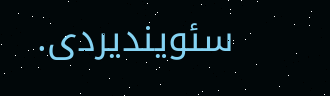سئویندیردی.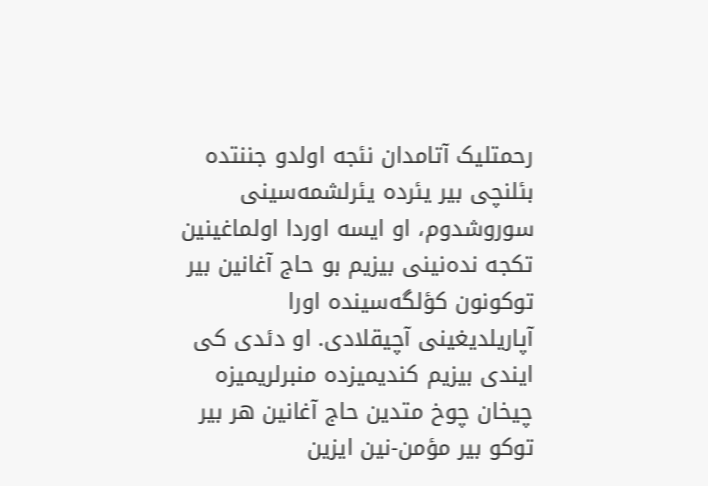رحمتلیک آتامدان نئجه اولدو جننتده بئلنچی بیر یئرده یئرلشمه‌سینی سوروشدوم، او ایسه اوردا اولماغینین تکجه نده‌نینی بیزیم بو حاج آغانین بیر توکونون کؤلگه‌‍‌‌سینده اورا آپاریلدیغینی آچیقلادی. او دئدی کی ایندی بیزیم کندیمیزده منبرلریمیزه چیخان چوخ متدین حاج آغانین هر بیر توکو بیر مؤمن-نین ایزین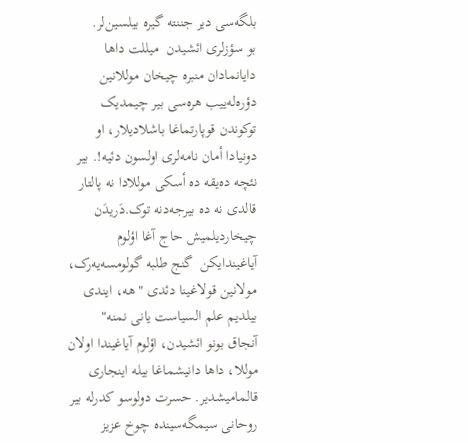بلگه‌سی دیر جننته گیره بیلسین‌لر.
بو سؤزلری ائشیدن  میللت داها دایانمادان منبره چیخان موللانین دؤره‌له‌ییب هره‌سی بیر چیمدیک توکوندن قوپارتماغا باشلادیلار، او دونیادا أمان نامه‌لری اولسون دئیه!. بیر نئچه ده‌یقه ده أسکی موللادا نه پالتار قالدی نه ده بیرجه‌دنه توک.دَریدَن چیخاردیلمیش حاج آغا اؤلوم آیاغیندایکن  گنج طلبه گولومسه‌یه‌رک، مولانین قولاغینا دئدی "هه، ایندی بیلدیم علم السیاست یانی نمنه"
آنجاق بونو ائشیدن، اؤلوم آیاغیندا اولان موللا، داها دانیشماغا بیله اینجاری قالمامیشدیر. حسرت دولوسو کدرله بیر روحانی سیمگه‌سینده چوخ عزیز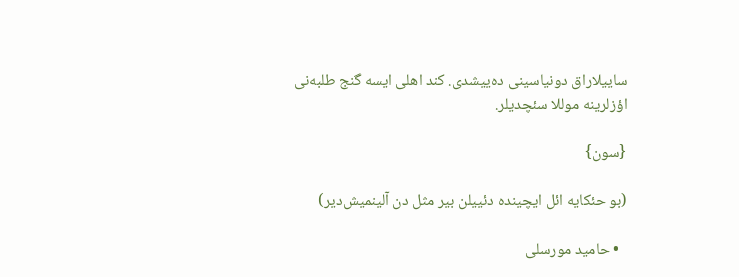ساییلاراق دونیاسینی ده‌ییشدی. کند اهلی ایسه گنج طلبه‌نی اؤزلرینه موللا سئچدیلر.

{سون}

(بو حئکایه ائل ایچینده دئییلن بیر مثل دن آلینمیش‌دیر)

  • حامید مورسلی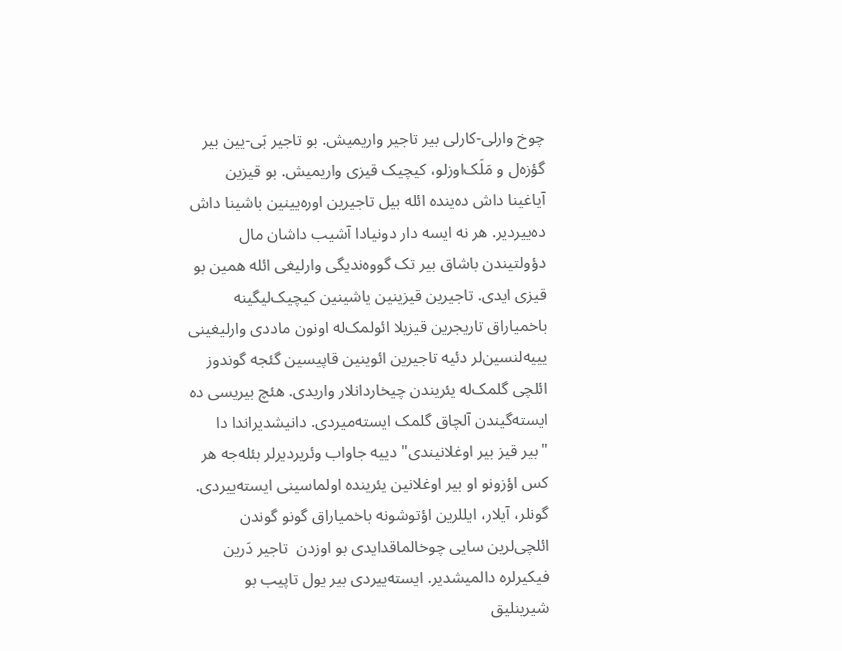چوخ وارلی-کارلی بیر تاجیر واریمیش. بو تاجیر بَی‌-یین بیر گؤزه‌ل و مَلَک‌اوزلو، کیچیک قیزی واریمیش. بو قیزین آیاغینا داش ده‌ینده ائله بیل تاجیرین اوره‌یینین باشینا داش ده‌ییردیر. هر نه ایسه دار دونیادا آشیب داشان مال دؤولتیندن باشاق بیر تک گووه‌ندیگی وارلیغی ائله همین بو قیزی ایدی. تاجیرین قیزینین یاشینین کیچیک‌لیگینه باخمیاراق تاریجرین قیزیلا ائولمک‌له اونون ماددی وارلیغینی یییه‌لنسین‌لر دئیه تاجیرین ائوینین قاپیسین گئجه گوندوز ائلچی گلمک‌له یئریندن چیخاردانلار واریدی. هئچ بیریسی ده ایسته‌گیندن آلچاق گلمک ایسته‌میردی. دانیشدیراندا دا "بیر قیز بیر اوغلانیندی" دییه جاواب وئریردیرلر بئله‌جه هر کس اؤزونو او بیر اوغلانین یئرینده اولماسینی ایسته‌ییردی. گونلر، آیلار، ایللرین اؤتوشونه باخمیاراق گونو گوندن ائلچی‌لرین سایی چوخالماقدایدی بو اوزدن  تاجیر دَرین فیکیرلره دالمیشدیر. ایسته‌ییردی بیر یول تاپیب بو شیرینلیق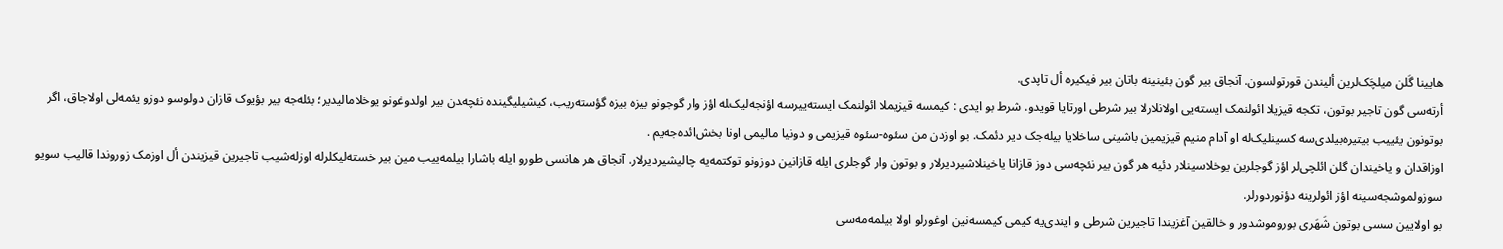هایینا گَلن میلچَک‌لرین ألیندن قورتولسون. آنجاق بیر گون بئینینه باتان بیر فیکیره أل تاپدی.
أرته‌سی گون تاجیر بوتون، تکجه قیزیلا ائولنمک ایسته‌یی اولانلارلا بیر شرطی اورتایا قویدو. شرط بو ایدی : کیمسه قیزیملا ائولنمک ایسته‌ییرسه اؤنجه‌لیک‌‍له اؤز وار گوجونو بیزه بیزه گؤسته‌ریب، کیشیلیگینده نئچه‌‍دن بیر اولدوغونو یوخلامالیدیر؛ بئله‌جه بیر بؤیوک قازان دولوسو دوزو یئمه‌لی اولاجاق، اگر بوتونون یئییب بیتیره‌بیلدی‌سه کسینلیک‌له او آدام منیم قیزیمین باشینی ساخلایا بیله‌جک دیر دئمک. بو اوزدن من سئوه-سئوه قیزیمی و دونیا مالیمی اونا بخش‌ائده‌جه‌یم .
اوزاقدان و یاخیندان گلن ائلچی‌لر اؤز گوجلرین یوخلاسینلار دئیه هر گون بیر نئچه‌سی دوز قازانا یاخینلاشیردیرلار و بوتون وار گوجلری ایله قازانین دوزونو توکتمه‌یه چالیشیردیرلار. آنجاق هر هانسی طورو ایله باشارا بیلمه‌ییب مین بیر خسته‌لیکلرله اوزله‌شیب تاجیرین قیزیندن أل اوزمک زوروندا قالیب سویو سوزولموشجه‌سینه اؤز ائولرینه دؤنوردورلر.
بو اولایین سسی بوتون شَهَری بوروموشدور و خالقین آغزیندا تاجیرین شرطی و ایندی‌یه کیمی کیمسه‌نین اوغورلو اولا بیلمه‌مه‌سی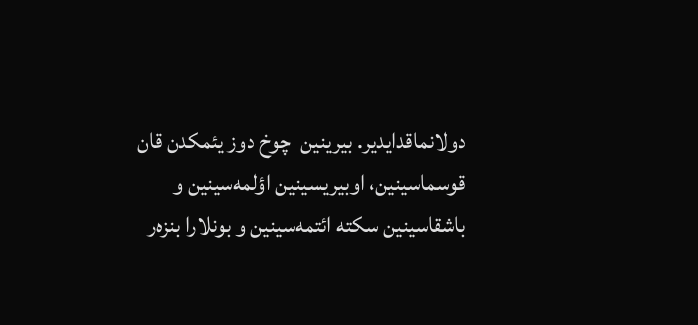دولانماقدایدیر. بیرینین  چوخ دوز یئمکدن قان قوسماسینین، اوبیریسینین اؤلمه‌سینین و باشقاسینین سکته ائتمه‌سینین و بونلارا بنزه‌ر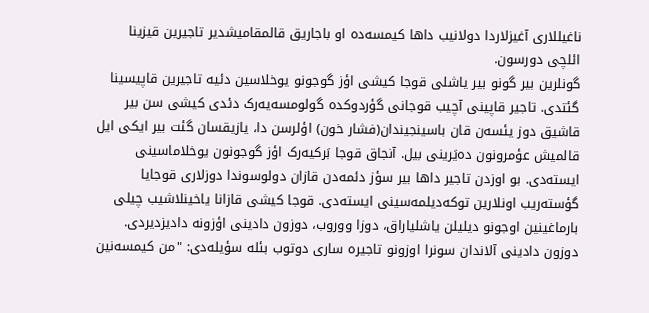ناغیللاری آغیزلاردا دولانیب داها کیمسه‌ده او باجاریق قالمقامیشدیر تاجیرین قیزینا ائلچی دورسون.
گونلرین بیر گونو بیر یاشلی قوجا کیشی اؤز گوجونو یوخلاسین دئیه تاجیرین قاپیسینا گئتدی. تاجیر قاپینی آچیب قوجانی گؤردوکده گولومسه‌یه‌رک دئدی کیشی سن بیر قاشیق دوز یئسه‌ن قان باسینجیندان(فشار خون) اؤلرسن دا، یازیقسان گئت بیر ایکی ایل قالمیش عؤمرونون ده‌یَرینی بیل. آنجاق قوجا بَرکیه‌رک اؤز گوجونون یوخلاماسینی ایسته‌دی. بو اوزدن تاجیر داها بیر سؤز دئمه‌دن قازان دولوسوندا دوزلاری قوجایا گؤسته‌ریب اونلارین توکه‌دیلمه‌سینی ایسته‌دی. قوجا کیشی قازانا یاخینلاشیب چیلی بارماغینین اوجونو دیلیلن یاشلیاراق، دوزا ووروب، دوزون دادینی اؤزونه دادیزدیردی. دوزون دادینی آلاندان سونرا اوزونو تاجیره ساری دوتوب بئله سؤیله‌دی: "من کیمسه‌نین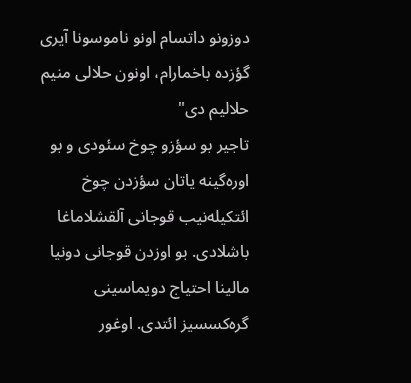دوزونو داتسام اونو ناموسونا آیری گؤزده باخمارام، اونون حلالی منیم حلالیم دی"
تاجیر بو سؤزو چوخ سئودی و بو اوره‌گینه یاتان سؤزدن چوخ ائتکیله‌نیب قوجانی آلقشلاماغا باشلادی. بو اوزدن قوجانی دونیا مالینا احتیاج دویماسینی گره‌کسسیز ائتدی. اوغور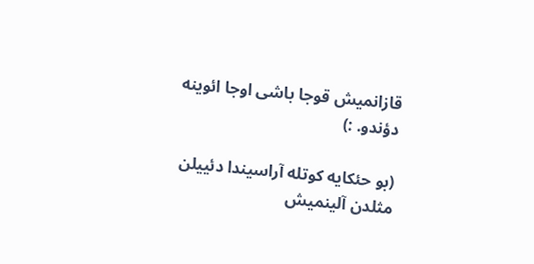قازانمیش قوجا باشی اوجا ائوینه دؤندو. :)

(بو حئکایه کوتله آراسیندا دئییلن مثلدن آلینمیش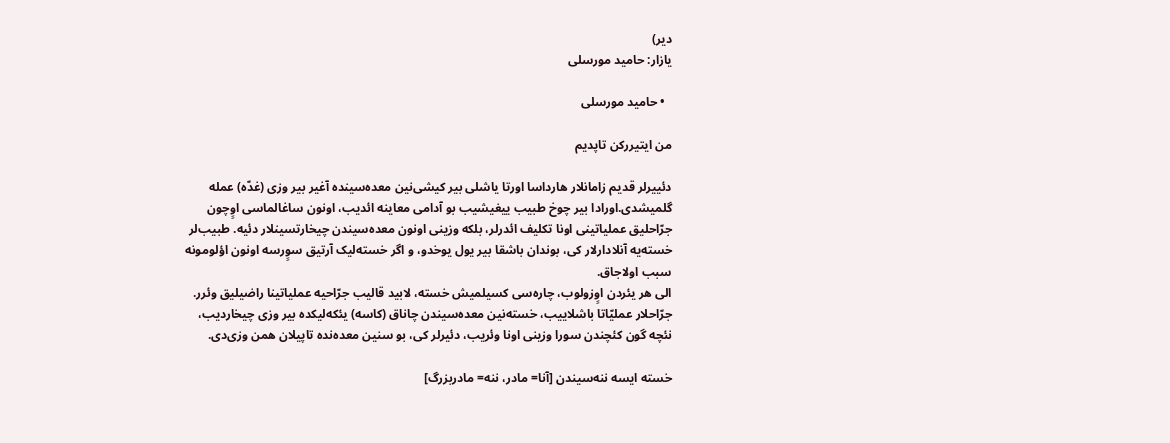دیر)
یازار: حامید مورسلی

  • حامید مورسلی

من ایتیررکن تاپدیم

دئییرلر قدیم زامانلار هارداسا اورتا یاشلی بیر کیشی‌نین معده‌سینده آغیر بیر وزی (غدّه) عمله گلمیشدی.اورادا بیر چوخ طبیب‌ ییغیشیب بو آدامی معاینه ائدیب، اونون ساغالماسی اوٍچون جرّاحلیق عملیاتینی اونا تکلیف ائدرلر، بلکه وزینی اونون معده‌سیندن چیخارتسینلار دئیه. طبیب‌لر خسته‌یه آنلادارلار کی، بوندان باشقا بیر یول یوخدو، و اگر خسته‌لیک آرتیق سوٍرسه اونون اؤلومونه سبب اولاجاق.
الی هر یئردن اوٍزولوب، چاره‌سی کسیلمیش خسته، لابید قالیب جرّاحیه عملیاتینا راضیلیق وئرر.
جرّاحلار عملیّاتا باشلاییب، خسته‌نین معده‌سیندن چاناق (کاسه) یئکه‌لیکده بیر وزی چیخاردیب، نئچه گون کئچندن سورا وزینی اونا وئریب، دئیرلر کی، بو سنین معده‌نده تاپیلان همن وزی‌دی.

خسته ایسه ننه‌سیندن [آنا= مادر، ننه= مادربزرگ]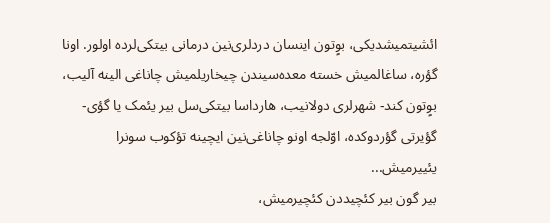ائشیتمیشدیکی، بوٍتون اینسان دردلری‌نین درمانی بیتکی‌لرده اولور. اونا گؤره، ساغالمیش خسته معده‌سیندن چیخاریلمیش چاناغی الینه آلیب، بوٍتون کند- شهرلری دولانیب، هارداسا بیتکی‌سل بیر یئمک یا گؤی- گؤیرتی گؤردوکده، اوّلجه اونو چاناغی‌نین ایچینه تؤکوب سونرا یئییرمیش...
بیر گون بیر کئچیددن کئچیرمیش،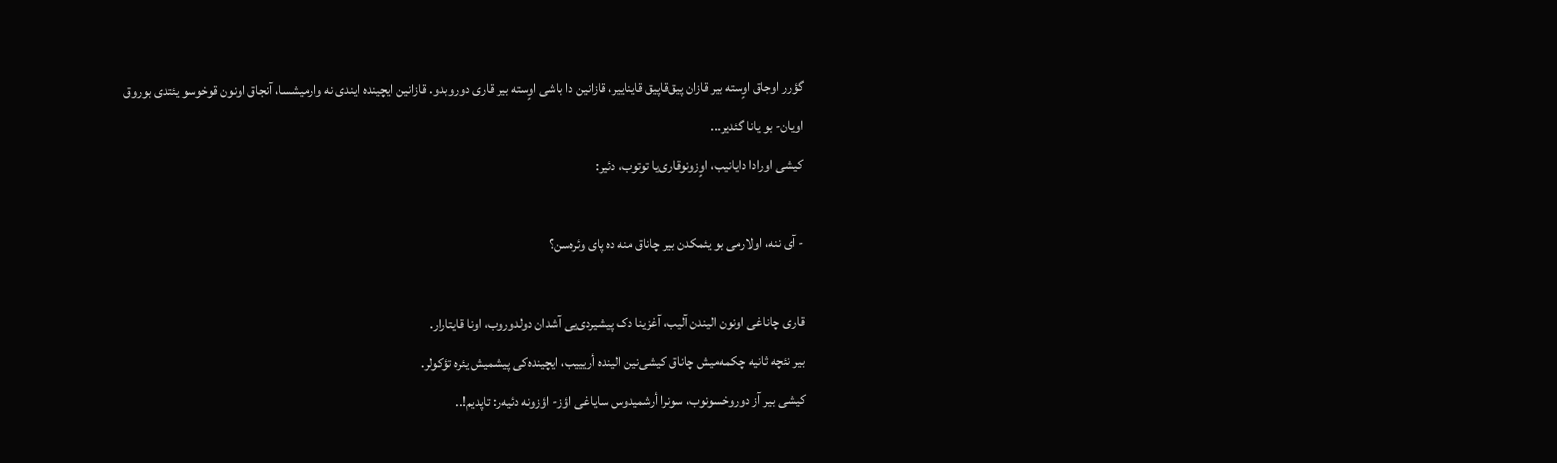گؤرر اوجاق اوٍسته بیر قازان پیق‌قاپیق قایناییر، قازانین دا باشی اوٍسته بیر قاری دوروبدو. قازانین ایچینده ایندی نه وارمیشسا، آنجاق اونون قوخوسو یئتدی بوروق اویان- بو یانا گئدیر...
کیشی اورادا دایانیب، اوٍزونوقاری‌یا توتوب، دئیر:

- آی ننه، اولارمی بو یئمکدن بیر چاناق منه ده پای وئره‌سن؟

قاری چاناغی اونون الیندن آلیب، آغزینا دک پیشیردی‌یی آشدان دولدوروب، اونا قایتارار.
بیر نئچه ثانیه‌ چکمه‌میش چاناق کیشی‌نین الینده أریییب، ایچینده‌کی پیشمیش یئره تؤکولر.
کیشی بیر آز دوروخسونوب، سونرا أرشمیدوس سایاغی اؤز- اؤزونه دئیه‌ر: تاپدیم!..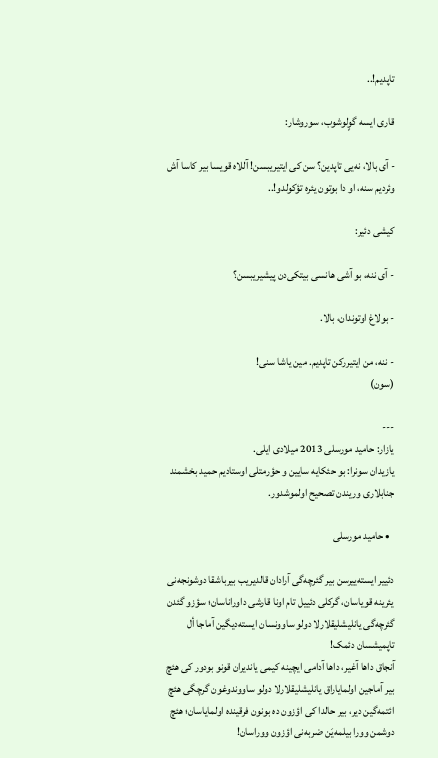تاپدیم!..

قاری ایسه گوٍلوشوب، سوروشار:

- آی بالا، نه‌یی تاپدین؟ سن کی ایتیریبسن! آللاه قویسا بیر کاسا آش وئردیم سنه، او دا بوتون یئره تؤکولدو!..

کیشی دئیر:

- آی ننه، بو آشی هانسی بیتکی‌دن پیشیریبسن؟

- بولاغ اوتوندان، بالا.

- ننه، من ایتیررکن تاپدیم. مین یاشا سنی!
(سون)

---
یازار: حامید مورسلی 2013 میلادی ایلی.
یازیدان سونرا: بو حئکایه سایین و حؤرمتلی اوستادیم حمید بخشمند جنابلاری وریندن تصحیح اولموشدور.

  • حامید مورسلی

دئییر ایسته‌ییرسن بیر گئرچه‌گی آرادان قالدیریب بیرباشقا دوشونجه‌نی یئرینه قویاسان، گرکلی دئییل تام اونا قارشی داوراناسان؛ سؤزو گئدن گئرچه‌گی یانلیشلیقلارلا دولو ساوونسان ایسته‌دیگین آماجا أل تاپمیشسان دئمک!
آنجاق داها آغیر، داها آدامی ایچینه کیمی یاندیران قونو بودور کی هئچ بیر آماجین اولمایاراق یانلیشلیقلارلا دولو ساووندوغون گرچگی هئچ ائتمه‌گین دیر، بیر حالدا کی اؤزون ده بونون فرقینده اولمایاسان؛ هئچ دوشمن وورا بیلمه‌یَن ضربه‌نی اؤزون ووراسان!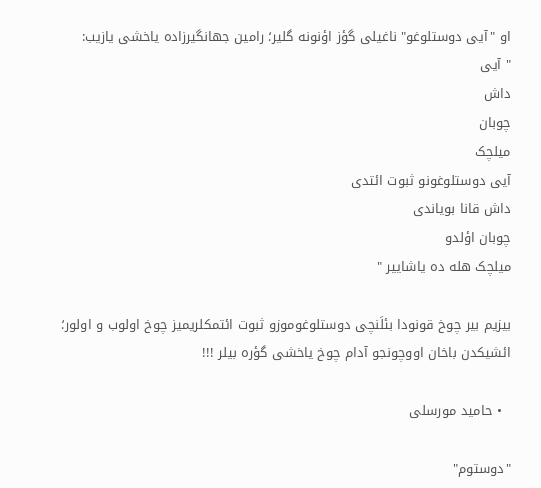او "آیی دوستلوغو" ناغیلی گؤز اؤنونه گلیر؛ رامین جهانگیرزاده یاخشی یازیب:
" آیی
داش
چوبان
میلچک
آیی دوستلوغونو ثبوت ائتدی
داش قانا بویاندی
چوبان اؤلدو
میلچک هله ده یاشاییر "

بیزیم بیر چوخ قونودا بئلَنچی دوستلوغوموزو ثبوت ائتمکلریمیز چوخ اولوب و اولور؛ ائشیکدن باخان اووچونجو آدام چوخ یاخشی گؤره‌ بیلر !!!

  • حامید مورسلی

"دوستوم"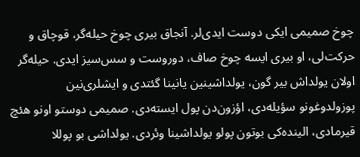چوخ صمیمی ایکی دوست ایدی‌لر. آنجاق بیری چوخ حیله‌گر، قوچاق و حرکت‌لی، او بیری ایسه چوخ صاف، دوروست و سس‌سیز ایدی. حیله‌گر اولان یولداش بیر گون، یولداشینین یانینا گئتدی و ایشلری‌نین پوزولدوغونو سؤیله‌دی، اؤزون‌دن پول ایسته‌دی. صمیمی دوستو اونو هئچ قیرمادی، الینده‌کی بوتون پولو یولداشینا وئردی. یولداشی بو پوللا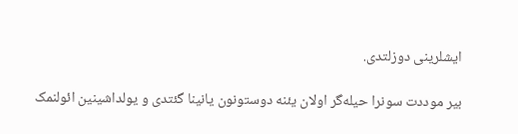ایشلرینی دوزلتدی.

بیر موددت سونرا حیله‌گر اولان یئنه دوستونون یانینا گئتدی و یولداشینین ائولنمک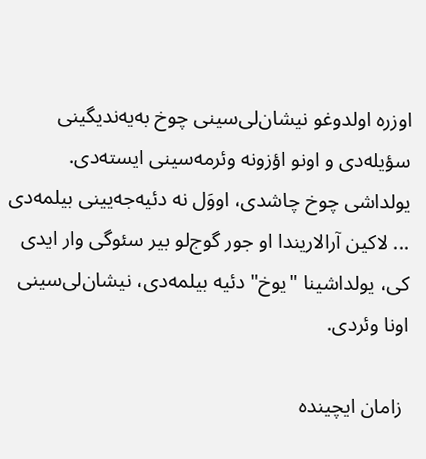اوزره اولدوغو نیشان‌لی‌سینی چوخ به‌یه‌ندیگینی سؤیله‌دی و اونو اؤزونه وئرمه‌سینی ایسته‌دی. یولداشی چوخ چاشدی، اووَل نه دئیه‌جه‌یینی بیلمه‌دی ... لاکین آرا‌لاریندا او جور گوج‌لو بیر سئوگی وار ایدی کی، یولداشینا "یوخ" دئیه بیلمه‌دی، نیشان‌لی‌سینی اونا وئردی.

 زامان ایچینده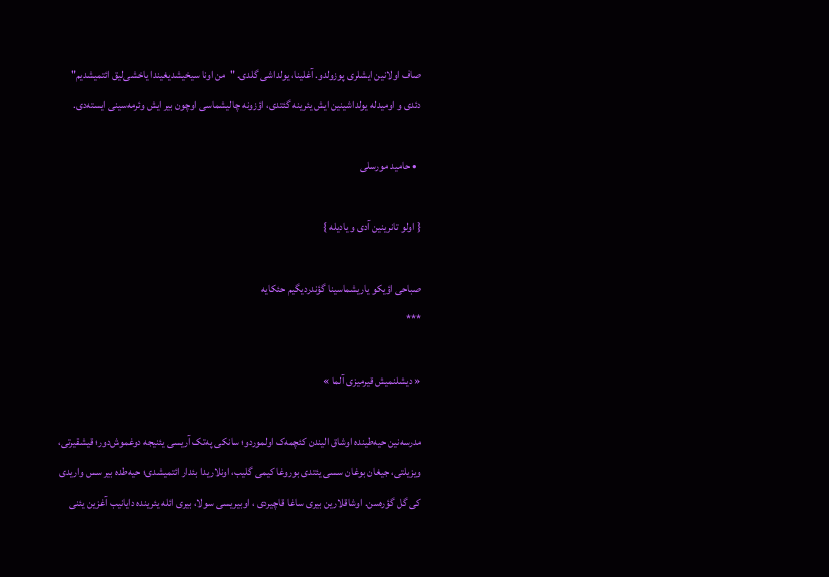صاف اولانین ایشلری پوزولدو. آغلینا، یولداشی گلدی. "من اونا سیخیشدیغیندا یاخشی‌لیق ائتمیشدیم" دئدی و اومیدله یولداشینین ایش یئرینه گئتدی، اؤزونه چالیشماسی اوچون بیر ایش وئرمه‌سینی ایسته‌دی.

  • حامید مورسلی

{ اولو تانرینین آدی و یادیله }

صباحی اؤیکو یاریشماسینا گؤندردیگیم حئکایه
***

« دیشلنمیش قیرمیزی آلما »

مدرسه‌نین حیه‌طینده اوشاق الیندن کئچمه‌ک اولموردو؛ سانکی په‌تک آریسی یئنیجه دوغموش‌دور؛ قیشقیرتی، ویزیلتی، جیغان بوغان سسی یئتدی بوروغا کیمی گلیب، اونلاریدا بئدار ائتمیشدی؛ حیه‌طده بیر سس واریدی کی گل گؤره‌سن. اوشاقلارین بیری ساغا قاچیردی ، اوبیریسی سولا، بیری ائله یئرینده دایانیب آغزین یئنی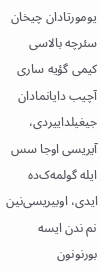یومورتادان چیخان سئرچه بالاسی کیمی گؤیه ساری آچیب دایانمادان جیغیلداییردی، آیریسی اوجا سس ایله گولمه‌ک‌ده ایدی، اوبیریسی‌نین نم ندن ایسه بورنونون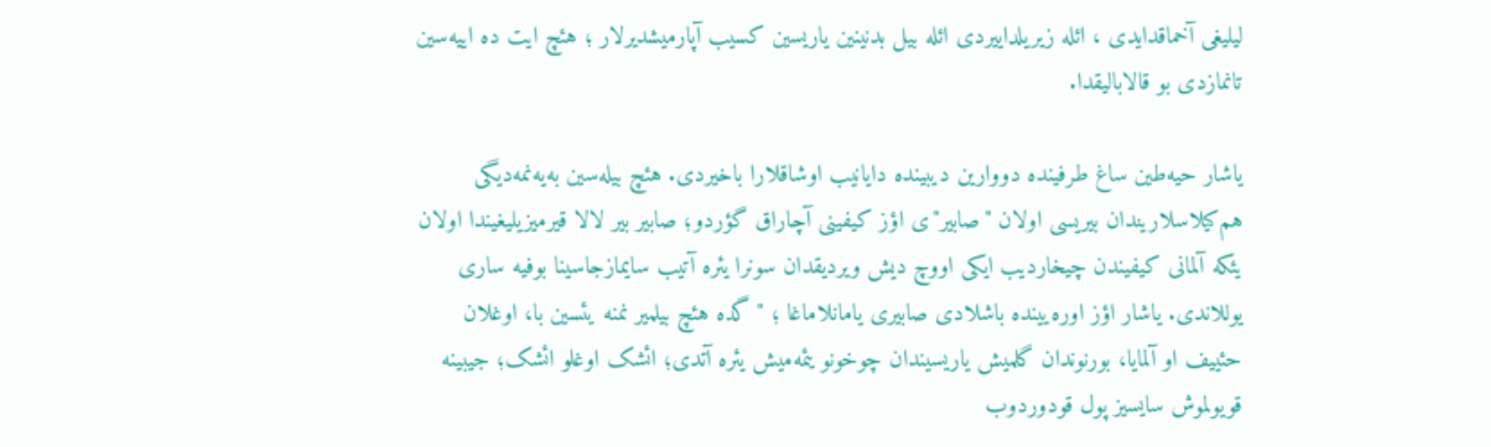لیلیغی آخماقدایدی ، ائله زیریلداییردی ائله بیل بدنینین یاریسین کسیب آپارمیشدیرلار ؛ هئچ ایت ده اییه‌سین تانمازدی بو قالابالیقدا.

یاشار حیه‌طین ساغ طرفینده دووارین دیبینده دایانیب اوشاقلارا باخیردی. هئچ بیله‌سین به‌یه‌نمه‌دیگی هم‌کیلاسلاریندان بیریسی اولان "صابیر"ی اؤز کیفینی آچاراق گؤردو؛ صابیر بیر لالا قیرمیزیلیغیندا اولان یئکه آلمانی کیفیندن چیخاردیب ایکی اووچ دیش ویردیقدان سونرا یئره آتیب سایمازجاسینا بوفیه ساری یوللاندی. یاشار اؤز اوره‌یینده باشلادی صابیری یامانلاماغا ؛ " گده هئچ بیلمیر نمنه‌ یئسین با، اوغلان حئییف او آلمایا، بورنوندان گلمیش یاریسیندان چوخونو یئمه‌میش یئره آتدی؛ ائشک اوغلو ائشک؛ جیبینه قویولموش سایسیز پول قودوردوب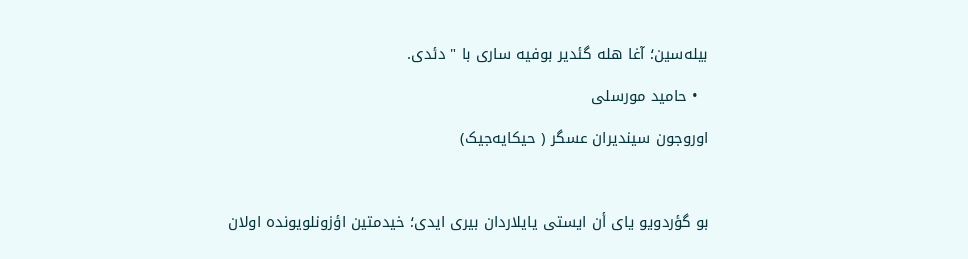بیله‌سین؛ آغا هله گئدیر بوفیه ساری با " دئدی.

  • حامید مورسلی

اوروجون سیندیران عسگر ( حیکایه‌جیک)



بو گؤردویو یای أن ایستی یایلاردان بیری ایدی؛ خیدمتین اؤزونلویونده اولان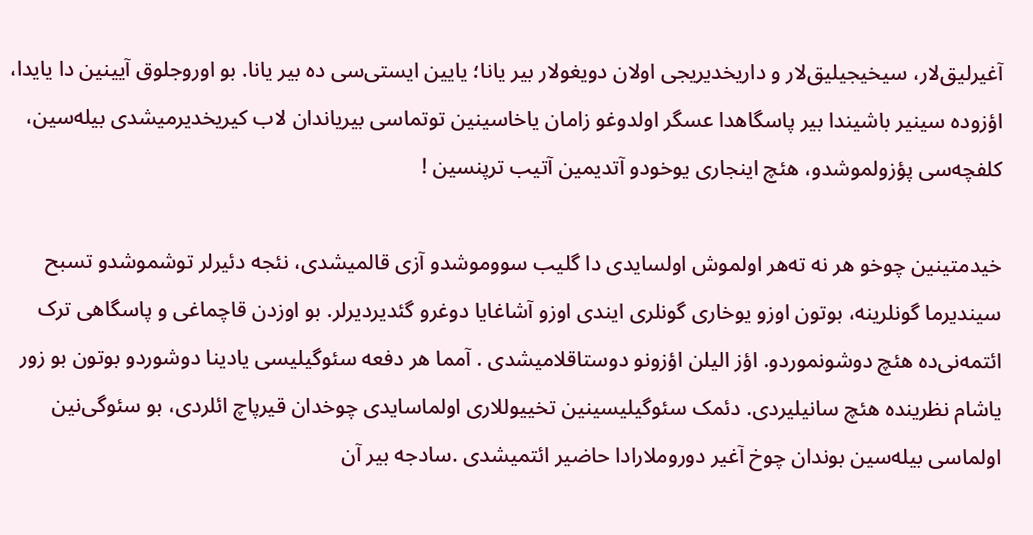آغیرلیق‌لار، سیخیجیلیق‌لار و داریخدیریجی اولان دویغولار بیر یانا؛ یایین ایستی‌سی ده بیر یانا. بو اوروجلوق آیینین دا یایدا، اؤزوده سینیر باشیندا بیر پاسگاهدا عسگر اولدوغو زامان یاخاسینین توتماسی بیریاندان لاب کیریخدیرمیشدی بیله‌سین، کلفچه‌سی پؤزولموشدو، هئچ اینجاری یوخودو آتدیمین آتیب ترپنسین !

خیدمتینین چوخو هر نه ته‌هر اولموش اولسایدی دا گلیب سووموشدو آزی قالمیشدی، نئجه دئیرلر توشموشدو تسبح سیندیرما گونلرینه، بوتون اوزو یوخاری گونلری ایندی اوزو آشاغایا دوغرو گئدیردیرلر. بو اوزدن قاچماغی و پاسگاهی ترک ائتمه‌نی‌ده هئچ دوشونموردو. اؤز الیلن اؤزونو دوستاقلامیشدی . آمما هر دفعه سئوگیلیسی یادینا دوشوردو بوتون بو زور یاشام نظرینده هئچ سانیلیردی. دئمک سئوگیلیسینین تخییوللاری اولماسایدی چوخدان قیرپاچ ائلردی، بو سئوگی‌نین اولماسی بیله‌سین بوندان چوخ آغیر دوروملارادا حاضیر ائتمیشدی .سادجه بیر آن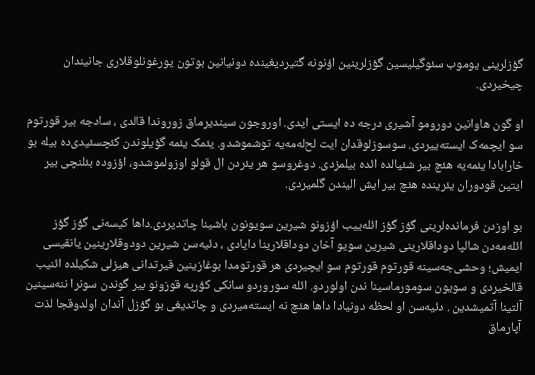گؤزلرینی یوموب سئوگیلیسین گؤزلرینین اؤنونه گتیردیغینده دونیانین بوتون یورغونلوقلاری جانیندان چیخیردی.

او گون هاوانین دورومو آشیری درجه ‌ده ایستی ایدی. اوروجون سیندیرماق زوروندا قالدی ، سادجه بیر قورتوم سو ایچمه‌ک ایسته‌ییردی. سوسوزلوقدان ایت لح‌له‌مه‌یه توشموشدو. یئمک یئمه گؤیلوندن کئچسئیدی‌ده بیله بو خارابادا یئمه‌یه هئچ بیر شئیالده ائده بیلمزدی. دوغروسو هر یئردن ال قولو اوزولموشدو، اؤزوده بئلنچی بیر ایتین قودوران یئرینده هئچ بیر ایش الیندن گلمیردی.

بو اوزدن فرمانده‌لرینی گؤز گؤز ائله‌ییب اؤزونو شیرین سویونون باشینا چاتدیردی.داها کیسه‌نی گؤز گؤز ائله‌مه‌دن شالپا دوداقلارینی شیرین سویو آخان دوداقلارینا دایادی ، دئیه‌سن شیرین دودوقلارینین یانقیسی ایمیش؛ وحشی‌جه‌سینه قورتوم قورتوم سو ایچیردی هر قورتومدا بوغازینین قیرتدانی هیزلی شکیلده ائنیب قالخیردی و سویون سومورماسینا ندن اولوردو. ائله سوروردو سانکی کؤرپه قوزونو بیر گوندن سونرا ننه‌سینین آلتینا آتمیشدین . دئیه‌سن او لحظه دونیادا داها هئچ نه ایسته‌میردی و چاتدیغی بو گؤزل آندان اولدوقجا لذت آپارماق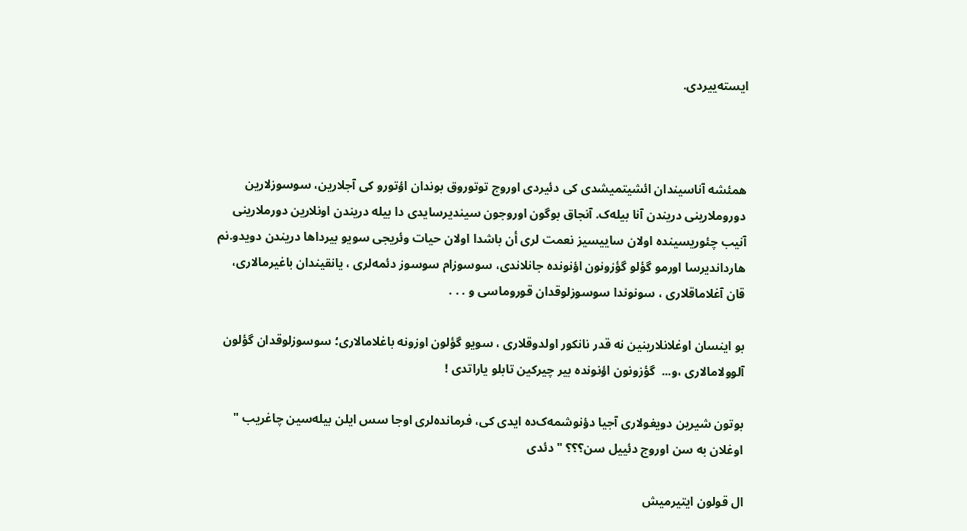ایسته‌ییردی.



همئشه آناسیندان ائشیتمیشدی کی دئیردی اوروج توتوروق بوندان اؤتورو کی آجلارین، سوسوزلارین دوروملارینی دریندن آنا بیله‌ک. آنجاق بوگون اوروجون سیندیرسایدی دا بیله دریندن اونلارین دورملارینی آنیب چئوریسینده اولان ساییسیز نعمت لری أن باشدا اولان حیات وئریجی سویو بیرداها دریندن دویدو.نم هارداندیرسا اورمو گؤلو گؤزونون اؤنونده جانلاندی، سوسوزام سوسوز دئمه‌لری ، یانقیندان باغیرمالاری، قان آغلاماقلاری ، سونوندا سوسوزلوقدان قوروماسی و . . .

بو اینسان اوغلانلارینین نه قدر نانکور اولدوقلاری ، سویو گؤلون اوزونه باغلامالاری؛ سوسوزلوقدان گؤلون آلوولامالاری ،و...  گؤزونون اؤنونده بیر چیرکین تابلو یاراتدی !

بوتون شیرین دویغولاری آجیا دؤنوشمه‌ک‌ده ایدی کی، فرمانده‌لری اوجا سس ایلن بیله‌سین چاغریب " اوغلان به سن اوروج دئییل سن؟؟؟ " دئدی

ال قولون ایتیرمیش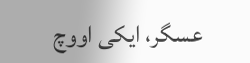عسگر، ایکی اووچ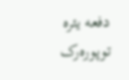دفعه یئره توپوره‌رک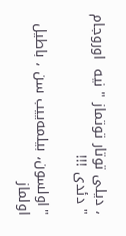، دیلی توتار توتماز " نیه  اوروجام " دئدی !!!

"اولسون، بیلمه‌ییب سن ، باطیل اولماز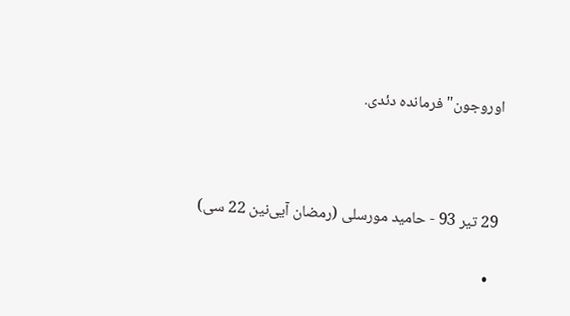اوروجون" فرمانده دئدی.



29 تیر 93 - حامید مورسلی (رمضان آیی‌نین 22 سی)

  •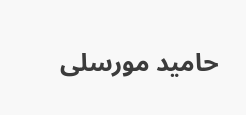حامید مورسلی